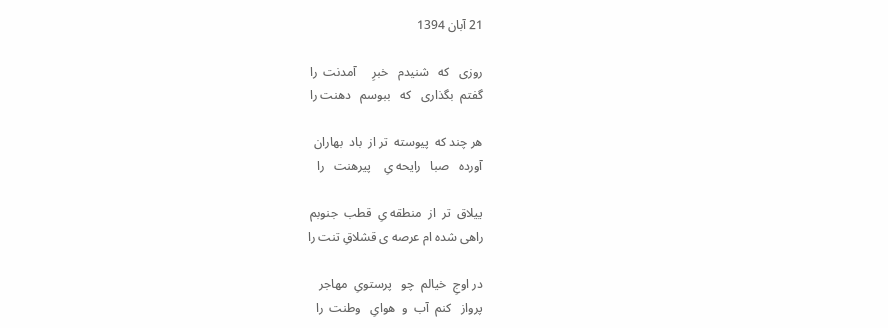21 آبان 1394

روزی   که   شنیدم   خبرِ     آمدنت  را
گفتم  بگذاری   که   ببوسم   دهنت را

هر چند که  پیوسته  تر از  باد  بهاران
آورده   صبا   رایحه یِ    پیرهنت   را

ییلاق‌  تر  از  منطقه یِ  قطب  جنوبم
راهی شده ام عرصه ی قشلاقِ تنت را

در اوجِ  خیالم  چو   پرستویِ  مهاجر
پرواز   کنم‌  آب  و  هوایِ   وطنت  را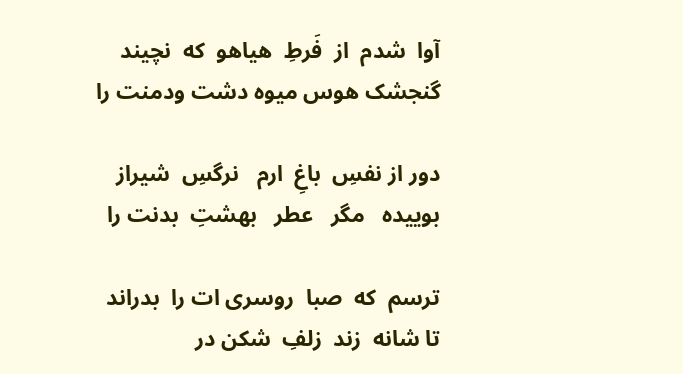آوا  شدم  از  فَرطِ  هیاهو  که  نچیند
گنجشک هوس میوه دشت ودمنت را

دور از نفسِ  باغِ  ارم   نرگسِ  شیراز
بوییده   مگر   عطر   بهشتِ  بدنت را

ترسم  که  صبا  روسری ات را  بدراند
تا شانه  زند  زلفِ  شکن در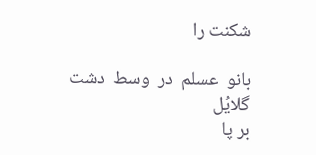شکنت را

بانو  عسلم  در  وسط  دشت   گلایُل
بر پا ‌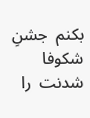بکنم  جشنِ  شکوفا  شدنت  را